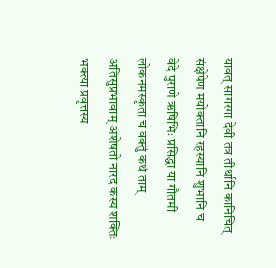यावत् सागरगा देवी तत्र तीर्थानि कानिचित् संक्षेपेण मयोक्तानि रहस्यानि शुभानि च
वेदे पुराणे ऋषिभिः प्रसिद्धा या गौतमी लोकनमस्कृता च वक्तुं कथं ताम् अतिसुप्रभावाम् अशेषतो नारद कस्य शक्तिः
भक्त्या प्रवृत्तस्य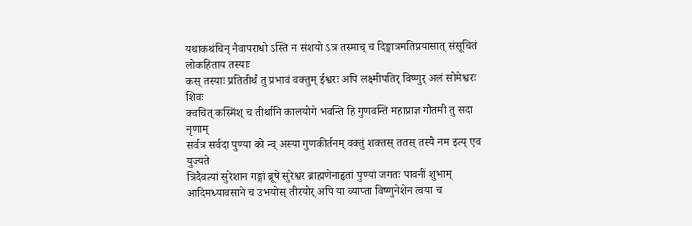यथाकथंचिन् नैवापराधो ऽस्ति न संशयो ऽत्र तस्माच् च दिङ्मात्रमतिप्रयासात् संसूचितं लोकहिताय तस्याः
कस् तस्याः प्रतितीर्थं तु प्रभावं वक्तुम् ईश्वरः अपि लक्ष्मीपतिर् विष्णुर् अलं सोमेश्वरः शिवः
क्वचित् कस्मिंश् च तीर्थानि कालयोगे भवन्ति हि गुणवन्ति महाप्राज्ञ गौतमी तु सदा नृणाम्
सर्वत्र सर्वदा पुण्या को न्व् अस्या गुणकीर्तनम् वक्तुं शक्तस् ततस् तस्यै नम इत्य् एव युज्यते
त्रिदैवत्यां सुरेशान गङ्गां ब्रूषे सुरेश्वर ब्राह्मणेनाहृतां पुण्यां जगतः पावनीं शुभाम्
आदिमध्यावसाने च उभयोस् तीरयोर् अपि या व्याप्ता विष्णुनेशेन त्वया च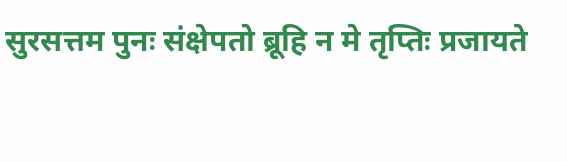सुरसत्तम पुनः संक्षेपतो ब्रूहि न मे तृप्तिः प्रजायते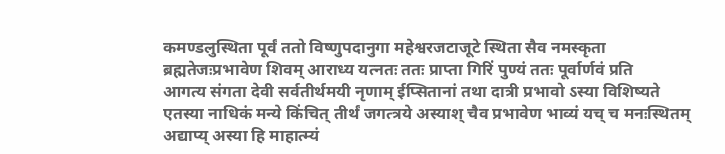कमण्डलुस्थिता पूर्वं ततो विष्णुपदानुगा महेश्वरजटाजूटे स्थिता सैव नमस्कृता
ब्रह्मतेजःप्रभावेण शिवम् आराध्य यत्नतः ततः प्राप्ता गिरिं पुण्यं ततः पूर्वार्णवं प्रति
आगत्य संगता देवी सर्वतीर्थमयी नृणाम् ईप्सितानां तथा दात्री प्रभावो ऽस्या विशिष्यते
एतस्या नाधिकं मन्ये किंचित् तीर्थं जगत्त्रये अस्याश् चैव प्रभावेण भाव्यं यच् च मनःस्थितम्
अद्याप्य् अस्या हि माहात्म्यं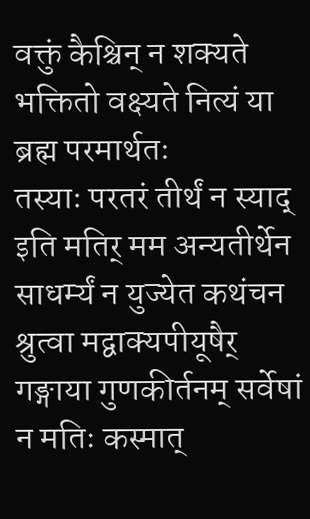वक्तुं कैश्चिन् न शक्यते भक्तितो वक्ष्यते नित्यं या ब्रह्म परमार्थतः
तस्याः परतरं तीर्थं न स्याद् इति मतिर् मम अन्यतीर्थेन साधर्म्यं न युज्येत कथंचन
श्रुत्वा मद्वाक्यपीयूषैर् गङ्गाया गुणकीर्तनम् सर्वेषां न मतिः कस्मात्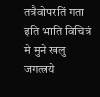तत्रैवोपरतिं गता इति भाति विचित्रं मे मुने खलु जगत्त्रये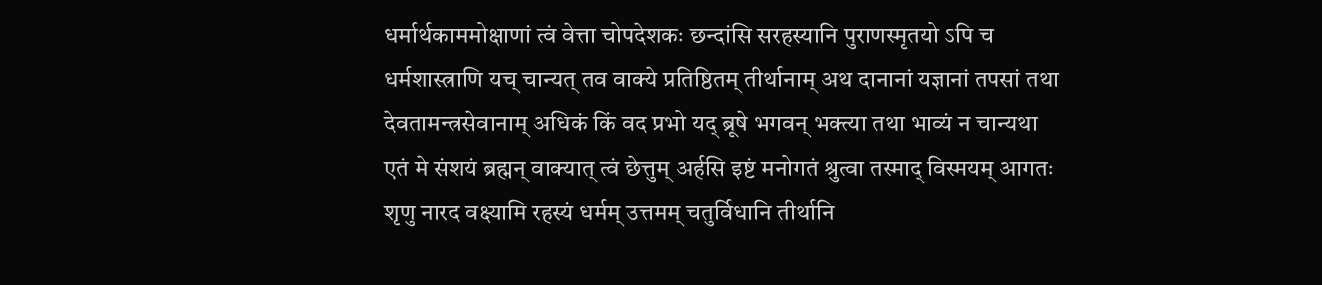धर्मार्थकाममोक्षाणां त्वं वेत्ता चोपदेशकः छन्दांसि सरहस्यानि पुराणस्मृतयो ऽपि च
धर्मशास्त्राणि यच् चान्यत् तव वाक्ये प्रतिष्ठितम् तीर्थानाम् अथ दानानां यज्ञानां तपसां तथा
देवतामन्त्रसेवानाम् अधिकं किं वद प्रभो यद् ब्रूषे भगवन् भक्त्या तथा भाव्यं न चान्यथा
एतं मे संशयं ब्रह्मन् वाक्यात् त्वं छेत्तुम् अर्हसि इष्टं मनोगतं श्रुत्वा तस्माद् विस्मयम् आगतः
शृणु नारद वक्ष्यामि रहस्यं धर्मम् उत्तमम् चतुर्विधानि तीर्थानि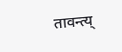तावन्त्य्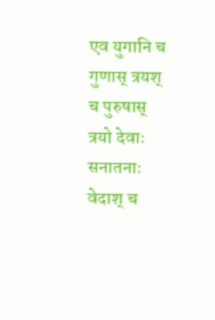एव युगानि च
गुणास् त्रयश् च पुरुषास् त्रयो देवाः सनातनाः वेदाश् च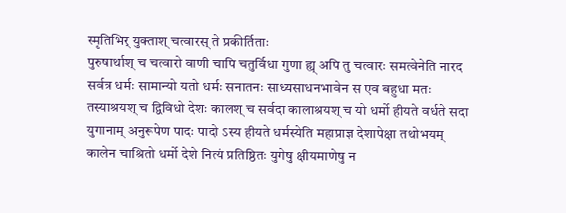स्मृतिभिर् युक्ताश् चत्वारस् ते प्रकीर्तिताः
पुरुषार्थाश् च चत्वारो वाणी चापि चतुर्विधा गुणा ह्य् अपि तु चत्वारः समत्वेनेति नारद
सर्वत्र धर्मः सामान्यो यतो धर्मः सनातनः साध्यसाधनभावेन स एव बहुधा मतः
तस्याश्रयश् च द्विविधो देशः कालश् च सर्वदा कालाश्रयश् च यो धर्मो हीयते वर्धते सदा
युगानाम् अनुरूपेण पादः पादो ऽस्य हीयते धर्मस्येति महाप्राज्ञ देशापेक्षा तथोभयम्
कालेन चाश्रितो धर्मो देशे नित्यं प्रतिष्ठितः युगेषु क्षीयमाणेषु न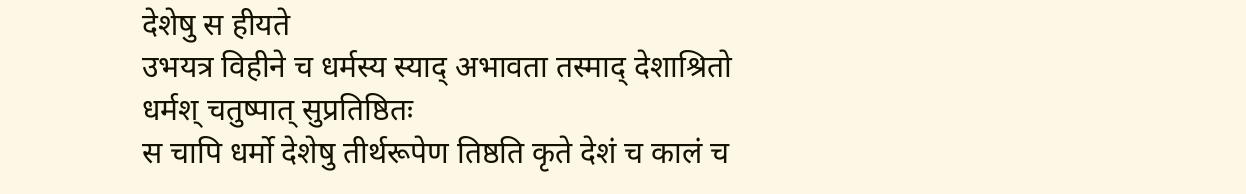देशेषु स हीयते
उभयत्र विहीने च धर्मस्य स्याद् अभावता तस्माद् देशाश्रितो धर्मश् चतुष्पात् सुप्रतिष्ठितः
स चापि धर्मो देशेषु तीर्थरूपेण तिष्ठति कृते देशं च कालं च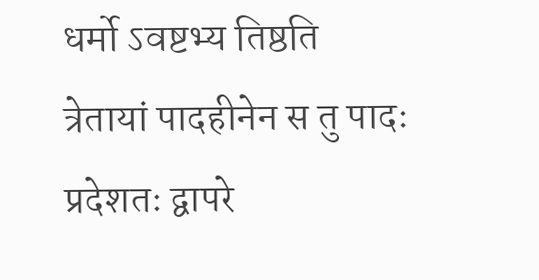धर्मो ऽवष्टभ्य तिष्ठति
त्रेतायां पादहीनेन स तु पादः प्रदेशतः द्वापरे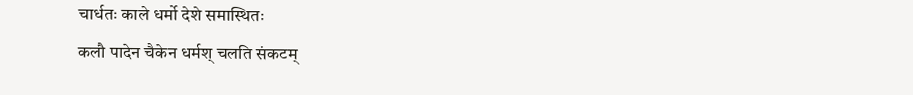चार्धतः काले धर्मो देशे समास्थितः
कलौ पादेन चैकेन धर्मश् चलति संकटम्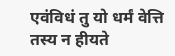एवंविधं तु यो धर्मं वेत्ति तस्य न हीयते